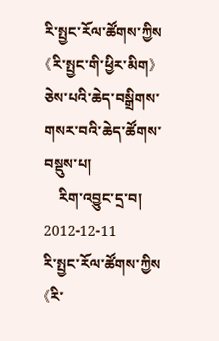རི་སྤྱང་རོལ་ཚོགས་ཀྱིས《རི་སྤྱང་གི་ཕྱིར་མིག》ཅེས་པའི་ཆེད་བསྒྲིགས་གསར་བའི་ཆེད་ཚོགས་བསྡུས་པ།
    རིག་འབྱུང་དྲ་བ།    2012-12-11
རི་སྤྱང་རོལ་ཚོགས་ཀྱིས《རི་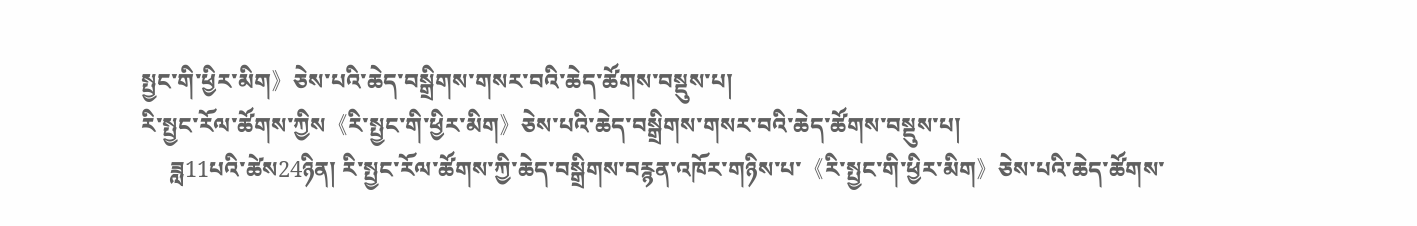སྤྱང་གི་ཕྱིར་མིག》ཅེས་པའི་ཆེད་བསྒྲིགས་གསར་བའི་ཆེད་ཚོགས་བསྡུས་པ།
རི་སྤྱང་རོལ་ཚོགས་ཀྱིས《རི་སྤྱང་གི་ཕྱིར་མིག》ཅེས་པའི་ཆེད་བསྒྲིགས་གསར་བའི་ཆེད་ཚོགས་བསྡུས་པ།
     ཟླ11པའི་ཚེས24ཉིན། རི་སྤྱང་རོལ་ཚོགས་ཀྱི་ཆེད་བསྒྲིགས་བརྙན་འཁོར་གཉིས་པ་《རི་སྤྱང་གི་ཕྱིར་མིག》ཅེས་པའི་ཆེད་ཚོགས་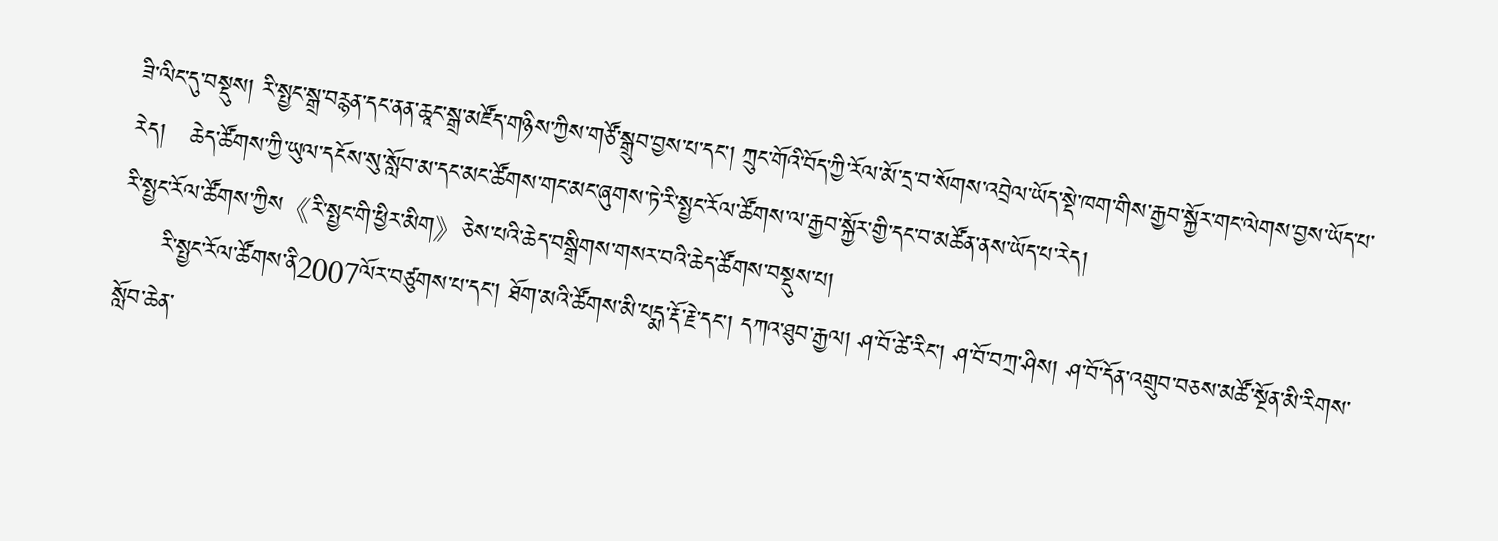ཟི་ལིང་དུ་བསྡུས། རི་སྤྱང་སྒྲ་བརྙན་དང་ནན་ཆཱང་སྒྲ་མཛོད་གཉིས་ཀྱིས་གཙོ་སྒྲུབ་བྱས་པ་དང་། ཀྲུང་གོའི་བོད་ཀྱི་རོལ་མོ་དྲ་བ་སོགས་འབྲེལ་ཡོད་སྡེ་ཁག་གིས་རྒྱབ་སྐྱོར་གང་ལེགས་བྱས་ཡོད་པ་རེད།   ཆེད་ཚོགས་ཀྱི་ཡུལ་དངོས་སུ་སློབ་མ་དང་མང་ཚོགས་གང་མང་ཞུགས་ཏེ་རི་སྤྱང་རོལ་ཚོགས་ལ་རྒྱབ་སྐྱོར་གྱི་དང་བ་མཚོན་ནས་ཡོད་པ་རེད།
རི་སྤྱང་རོལ་ཚོགས་ཀྱིས《རི་སྤྱང་གི་ཕྱིར་མིག》ཅེས་པའི་ཆེད་བསྒྲིགས་གསར་བའི་ཆེད་ཚོགས་བསྡུས་པ།
     རི་སྤྱང་རོལ་ཚོགས་ནི2007ལོར་བཙུགས་པ་དང་། ཐོག་མའི་ཚོགས་མི་པདྨ་རྡོ་རྗེ་དང་། དཀའ་ཐུབ་རྒྱལ། ཤ་བོ་ཚེ་རིང་། ཤ་བོ་བཀྲ་ཤིས། ཤ་བོ་དོན་འགྲུབ་བཅས་མཚོ་སྔོན་མི་རིགས་སློབ་ཆེན་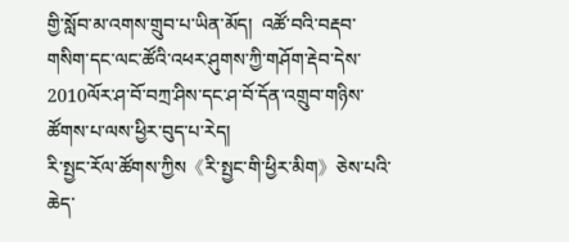གྱི་སློབ་མ་འགས་གྲུབ་པ་ཡིན་མོད།  འཚོ་བའི་བརྡབ་གསིག་དང་ལང་ཚོའི་འཕར་ཤུགས་ཀྱི་གཤོག་རྡེབ་དེས་2010ལོར་ཤ་བོ་བཀྲ་ཤིས་དང་ཤ་བོ་དོན་འགྲུབ་གཉིས་ཚོགས་པ་ལས་ཕྱིར་བུད་པ་རེད།
རི་སྤྱང་རོལ་ཚོགས་ཀྱིས《རི་སྤྱང་གི་ཕྱིར་མིག》ཅེས་པའི་ཆེད་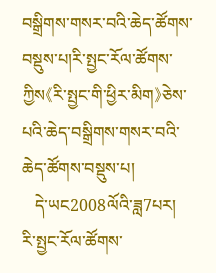བསྒྲིགས་གསར་བའི་ཆེད་ཚོགས་བསྡུས་པ།རི་སྤྱང་རོལ་ཚོགས་ཀྱིས《རི་སྤྱང་གི་ཕྱིར་མིག》ཅེས་པའི་ཆེད་བསྒྲིགས་གསར་བའི་ཆེད་ཚོགས་བསྡུས་པ།
   དེ་ཡང2008ལོའི་ཟླ7པར། རི་སྤྱང་རོལ་ཚོགས་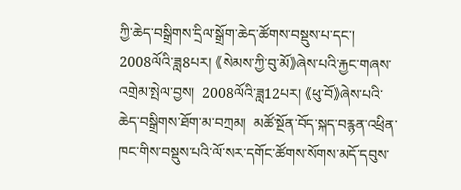ཀྱི་ཆེད་བསྒྲིགས་དྲིལ་སྒྲོག་ཆེད་ཚོགས་བསྡུས་པ་དང་།  2008ལོའི་ཟླ8པར། 《སེམས་ཀྱི་བུ་མོ》ཞེས་པའི་རྐྱང་གཞས་འགྲེམ་སྤེལ་བྱས།  2008ལོའི་ཟླ12པར། 《ཕུ་བོ》ཞེས་པའི་ཆེད་བསྒྲིགས་ཐོག་མ་བཀྲམ།  མཚོ་སྔོན་བོད་སྐད་བརྙན་འཕྲིན་ཁང་གིས་བསྡུས་པའི་ལོ་སར་དགོང་ཚོགས་སོགས་མདོ་དབུས་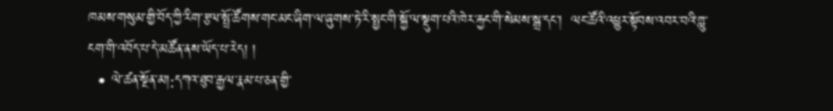ཁམས་གསུམ་གྱི་བོད་ཀྱི་རིག་རྩལ་སྤྲོ་ཚོགས་གང་མང་ཞིག་ལ་ཞུགས་ཏེ་རི་སྤྱང་གི་སྐྱོ་ལ་སྡུག་པའི་ཁེར་རྐྱང་གི་སེམས་སྒྲ་དང་།  ལང་ཚོའི་འཕྱུར་སྟོབས་འབར་བའི་གླུ་ངག་གི་འབོད་པ་དེ་མཚོན་ནས་ཡོད་པ་རེད། །
  • ལེ་ཚན་སྔོན་མ།:དཀའ་ཐུབ་རྒྱལ་རྣམ་པ་ཅན་གྱི་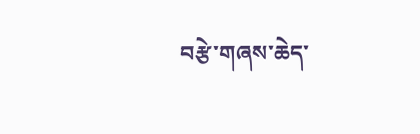བརྩེ་གཞས་ཆེད་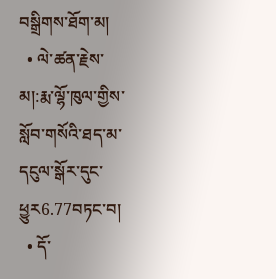བསྒྲིགས་ཐོག་མ།
  • ལེ་ཚན་རྗེས་མ།:རྨ་ལྷོ་ཁུལ་གྱིས་སློབ་གསོའི་ཐད་མ་དངུལ་སྒོར་དུང་ཕྱུར6.77བཏང་བ།
  • དོ་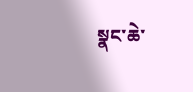སྣང་ཆེ་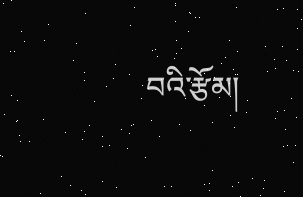བའི་རྩོམ།